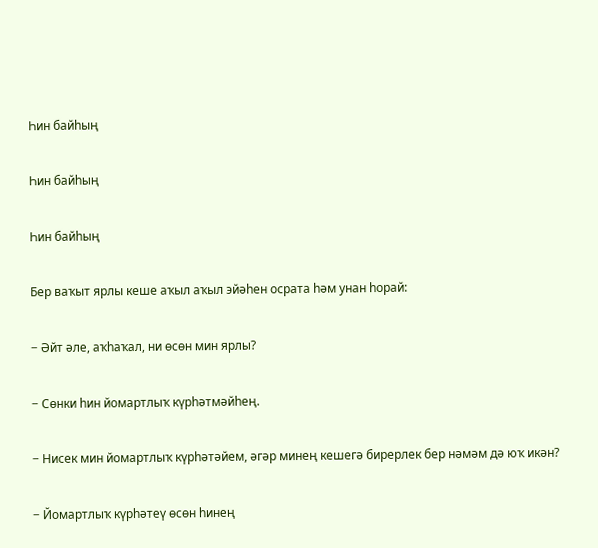Һин байһың

Һин байһың

Һин байһың

Бер ваҡыт ярлы кеше аҡыл аҡыл эйәһен осрата һәм унан һорай:

− Әйт әле, аҡһаҡал, ни өсөн мин ярлы?

− Сөнки һин йомартлыҡ күрһәтмәйһең.

− Нисек мин йомартлыҡ күрһәтәйем, әгәр минең кешегә бирерлек бер нәмәм дә юҡ икән?

− Йомартлыҡ күрһәтеү өсөн һинең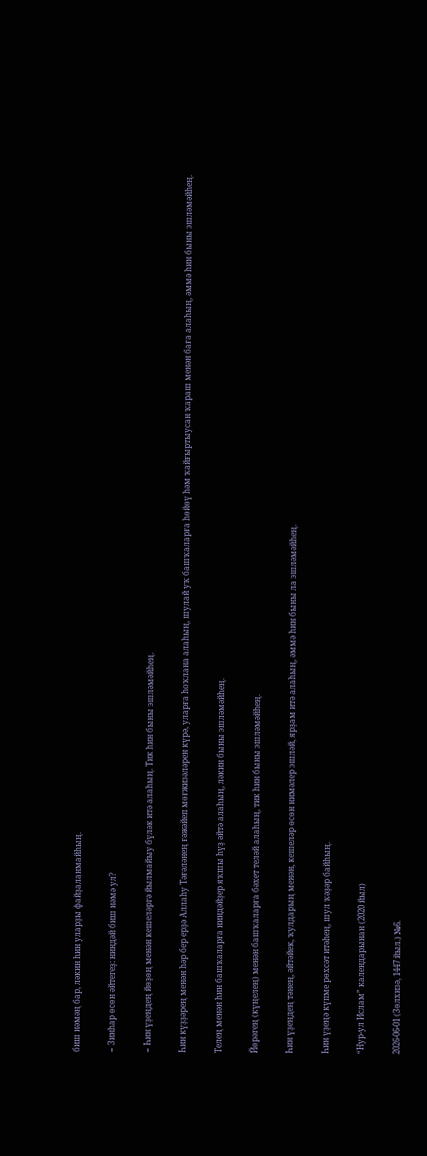биш нәмәң бар, ләкин һин уларҙы файҙаланмайһың.

− Зинһар өсөн әйтегеҙ: ниндәй биш нәмә ул?

− Һин үҙеңдең йөҙөң менән кешеләргә йылмайыу бүләк итә алаһың. Тик һин быны эшләмәйһең.

Һин күҙҙәрең менән һәр бер ерҙә Аллаһу Тәғәләнең ғәжәйеп мөғжизәләрен күрә, уларға һоҡлана алаһың, шулай уҡ башҡаларға һөйөү һәм ҡайғыртыусан ҡараш менән баға алаһың, әммә һин быны эшләмәйһең.

Телең менән һин башҡаларға ниндәйҙер яҡшы һүҙ әйтә алаһың, ләкин быны эшләмәйһең.

Йөрәгең (күңелең) менән башҡаларға бәхет теләй алаһың, тик һин быны эшләмәйһең.

Һин үҙеңдең тәнең, әйтәйек, ҡулдарың менән, кешеләр өсөн нимәлер эшләй, ярҙам итә алаһың, әммә һин быны ла эшләмәйһең.

Һин үҙеңә күпме рөхсәт итәһең, шул ҡәҙәр байһың.

“Нур-ул Ислам” календарынан (2020 йыл)

2026-06-01 (Зөлхизә, 1447 йыл.) №6.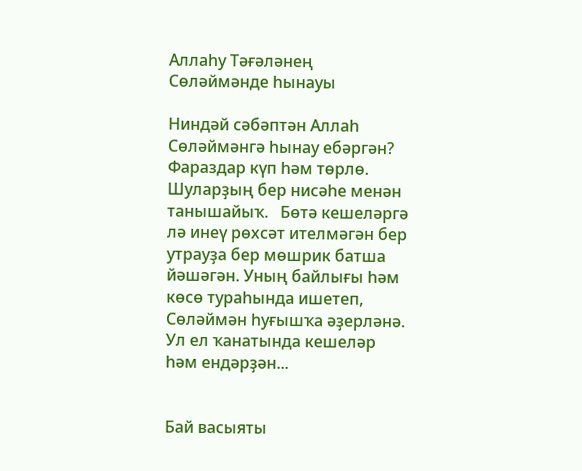Аллаһу Тәғәләнең Сөләймәнде һынауы

Ниндәй сәбәптән Аллаһ Сөләймәнгә һынау ебәргән? Фараздар күп һәм төрлө. Шуларҙың бер нисәһе менән танышайыҡ.   Бөтә кешеләргә лә инеү рөхсәт ителмәгән бер утрауҙа бер мөшрик батша йәшәгән. Уның байлығы һәм көсө тураһында ишетеп, Сөләймән һуғышҡа әҙерләнә. Ул ел ҡанатында кешеләр һәм ендәрҙән...


Бай васыяты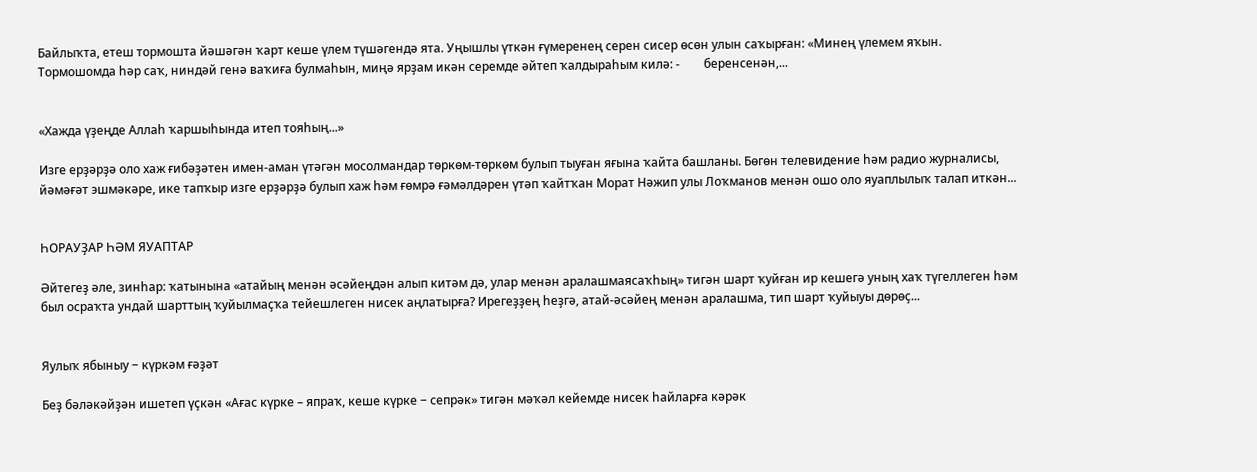Байлыҡта, етеш тормошта йәшәгән ҡарт кеше үлем түшәгендә ята. Уңышлы үткән ғүмеренең серен сисер өсөн улын саҡырған: «Минең үлемем яҡын. Тормошомда һәр саҡ, ниндәй генә ваҡиға булмаһын, миңә ярҙам икән серемде әйтеп ҡалдыраһым килә: -        беренсенән,...


«Хажда үҙеңде Аллаһ ҡаршыһында итеп тояһың...»

Изге ерҙәрҙә оло хаж ғибәҙәтен имен-аман үтәгән мосолмандар төркөм-төркөм булып тыуған яғына ҡайта башланы. Бөгөн телевидение һәм радио журналисы, йәмәғәт эшмәкәре, ике тапҡыр изге ерҙәрҙә булып хаж һәм ғөмрә ғәмәлдәрен үтәп ҡайтҡан Морат Нәжип улы Лоҡманов менән ошо оло яуаплылыҡ талап иткән...


ҺОРАУҘАР ҺӘМ ЯУАПТАР

Әйтегеҙ әле, зинһар: ҡатынына «атайың менән әсәйеңдән алып китәм дә, улар менән аралашмаясаҡһың» тигән шарт ҡуйған ир кешегә уның хаҡ түгеллеген һәм был осраҡта ундай шарттың ҡуйылмаҫҡа тейешлеген нисек аңлатырға? Ирегеҙҙең һеҙгә, атай-әсәйең менән аралашма, тип шарт ҡуйыуы дөрөҫ...


Яулыҡ ябыныу − күркәм ғәҙәт

Беҙ бәләкәйҙән ишетеп үҫкән «Ағас күрке – япраҡ, кеше күрке − сепрәк» тигән мәҡәл кейемде нисек һайларға кәрәк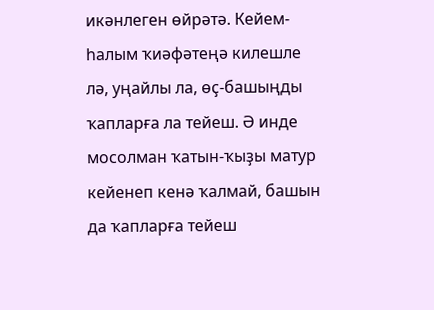икәнлеген өйрәтә. Кейем-һалым ҡиәфәтеңә килешле лә, уңайлы ла, өҫ-башыңды ҡапларға ла тейеш. Ә инде мосолман ҡатын-ҡыҙы матур кейенеп кенә ҡалмай, башын да ҡапларға тейеш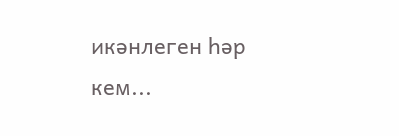икәнлеген һәр кем...